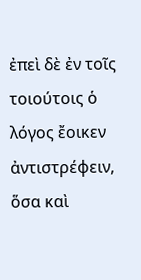ἐπεὶ δὲ ἐν τοῖς τοιούτοις ὁ λόγος ἔοικεν ἀντιστρέφειν, ὅσα καὶ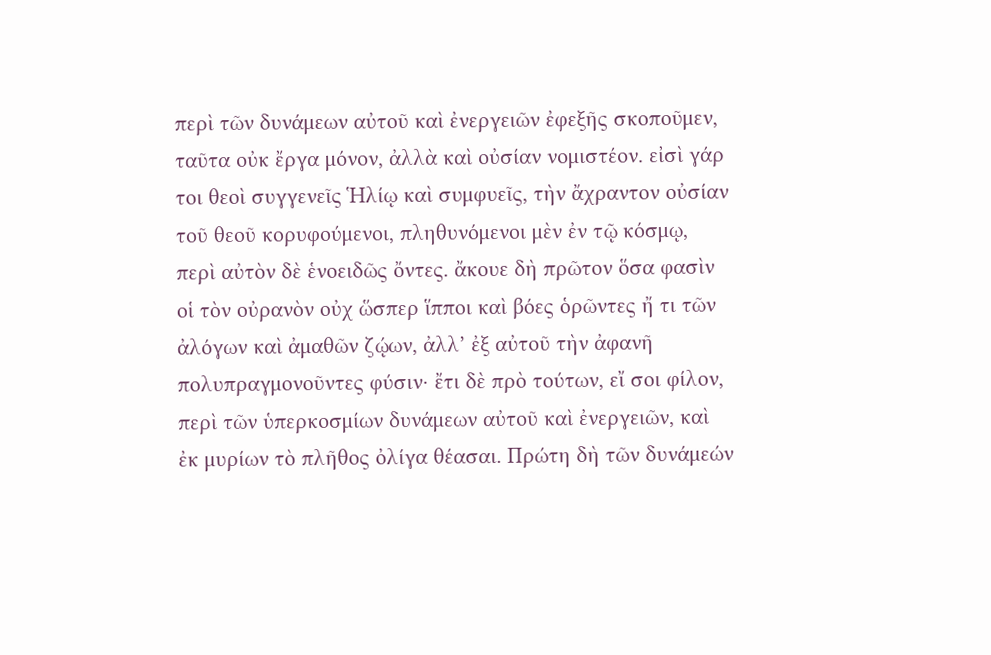περὶ τῶν δυνάμεων αὐτοῦ καὶ ἐνεργειῶν ἐφεξῆς σκοποῦμεν, ταῦτα οὐκ ἔργα μόνον, ἀλλὰ καὶ οὐσίαν νομιστέον. εἰσὶ γάρ τοι θεοὶ συγγενεῖς Ἡλίῳ καὶ συμφυεῖς, τὴν ἄχραντον οὐσίαν τοῦ θεοῦ κορυφούμενοι, πληθυνόμενοι μὲν ἐν τῷ κόσμῳ, περὶ αὐτὸν δὲ ἑνοειδῶς ὄντες. ἄκουε δὴ πρῶτον ὅσα φασὶν οἱ τὸν οὐρανὸν οὐχ ὥσπερ ἵπποι καὶ βόες ὁρῶντες ἤ τι τῶν ἀλόγων καὶ ἀμαθῶν ζῴων, ἀλλ’ ἐξ αὐτοῦ τὴν ἀφανῆ πολυπραγμονοῦντες φύσιν· ἔτι δὲ πρὸ τούτων, εἴ σοι φίλον, περὶ τῶν ὑπερκοσμίων δυνάμεων αὐτοῦ καὶ ἐνεργειῶν, καὶ ἐκ μυρίων τὸ πλῆθος ὀλίγα θέασαι. Πρώτη δὴ τῶν δυνάμεών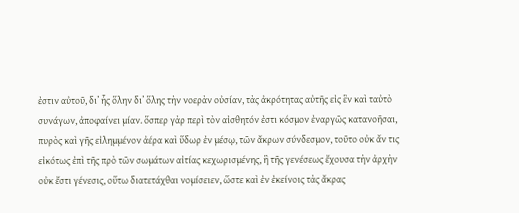ἐστιν αὐτοῦ, δι’ ἧς ὅλην δι’ ὅλης τὴν νοερὰν οὐσίαν, τὰς ἀκρότητας αὐτῆς εἰς ἓν καὶ ταὐτὸ συνάγων, ἀποφαίνει μίαν. ὅσπερ γὰρ περὶ τὸν αἰσθητόν ἐστι κόσμον ἐναργῶς κατανοῆσαι, πυρὸς καὶ γῆς εἰλημμένον ἀέρα καὶ ὕδωρ ἐν μέσῳ, τῶν ἄκρων σύνδεσμον, τοῦτο οὐκ ἄν τις εἰκότως ἐπὶ τῆς πρὸ τῶν σωμάτων αἰτίας κεχωρισμένης, ἣ τῆς γενέσεως ἔχουσα τὴν ἀρχὴν οὐκ ἔστι γένεσις, οὕτω διατετάχθαι νομίσειεν, ὥστε καὶ ἐν ἐκείνοις τὰς ἄκρας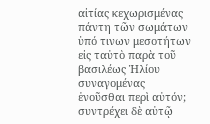αἰτίας κεχωρισμένας πάντη τῶν σωμάτων ὑπό τινων μεσοτήτων εἰς ταὐτὸ παρὰ τοῦ βασιλέως Ἡλίου συναγομένας ἑνοῦσθαι περὶ αὐτόν; συντρέχει δὲ αὐτῷ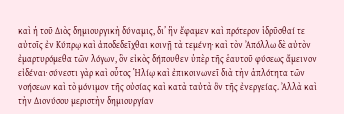καὶ ἡ τοῦ Διὸς δημιουργικὴ δύναμις, δι’ ἣν ἔφαμεν καὶ πρότερον ἱδρῦσθαί τε αὐτοῖς ἐν Κύπρῳ καὶ ἀποδεδεῖχθαι κοινῇ τὰ τεμένη· καὶ τὸν Ἀπόλλω δὲ αὐτὸν ἐμαρτυρόμεθα τῶν λόγων, ὃν εἰκὸς δήπουθεν ὑπὲρ τῆς ἑαυτοῦ φύσεως ἄμεινον εἰδέναι· σύνεστι γὰρ καὶ οὗτος Ἡλίῳ καὶ ἐπικοινωνεῖ διὰ τὴν ἁπλότητα τῶν νοήσεων καὶ τὸ μόνιμον τῆς οὐσίας καὶ κατὰ ταὐτὰ ὂν τῆς ἐνεργείας. Ἀλλὰ καὶ τὴν Διονύσου μεριστὴν δημιουργίαν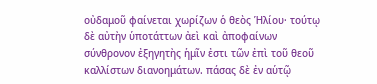οὐδαμοῦ φαίνεται χωρίζων ὁ θεὸς Ἡλίου· τούτῳ δὲ αὐτὴν ὑποτάττων ἀεὶ καὶ ἀποφαίνων σύνθρονον ἐξηγητὴς ἡμῖν ἐστι τῶν ἐπὶ τοῦ θεοῦ καλλίστων διανοημάτων. πάσας δὲ ἐν αὑτῷ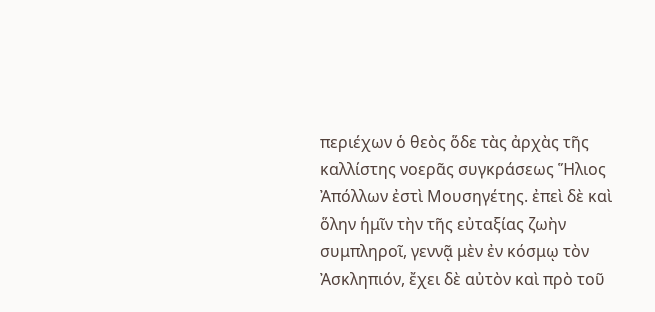περιέχων ὁ θεὸς ὅδε τὰς ἀρχὰς τῆς καλλίστης νοερᾶς συγκράσεως Ἥλιος Ἀπόλλων ἐστὶ Μουσηγέτης. ἐπεὶ δὲ καὶ ὅλην ἡμῖν τὴν τῆς εὐταξίας ζωὴν συμπληροῖ, γεννᾷ μὲν ἐν κόσμῳ τὸν Ἀσκληπιόν, ἔχει δὲ αὐτὸν καὶ πρὸ τοῦ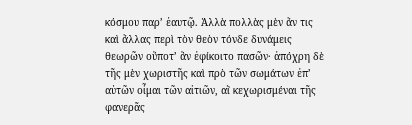κόσμου παρ’ ἑαυτῷ. Ἀλλὰ πολλὰς μὲν ἄν τις καὶ ἄλλας περὶ τὸν θεὸν τόνδε δυνάμεις θεωρῶν οὔποτ’ ἂν ἐφίκοιτο πασῶν· ἀπόχρη δὲ τῆς μὲν χωριστῆς καὶ πρὸ τῶν σωμάτων ἐπ’ αὐτῶν οἶμαι τῶν αἰτιῶν, αἳ κεχωρισμέναι τῆς φανερᾶς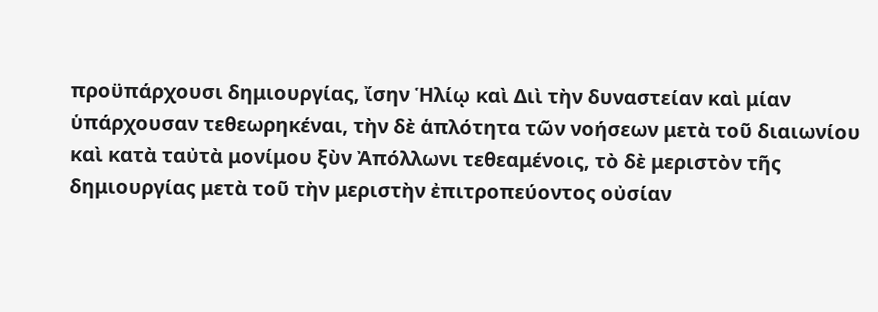προϋπάρχουσι δημιουργίας, ἴσην Ἡλίῳ καὶ Διὶ τὴν δυναστείαν καὶ μίαν ὑπάρχουσαν τεθεωρηκέναι, τὴν δὲ ἁπλότητα τῶν νοήσεων μετὰ τοῦ διαιωνίου καὶ κατὰ ταὐτὰ μονίμου ξὺν Ἀπόλλωνι τεθεαμένοις, τὸ δὲ μεριστὸν τῆς δημιουργίας μετὰ τοῦ τὴν μεριστὴν ἐπιτροπεύοντος οὐσίαν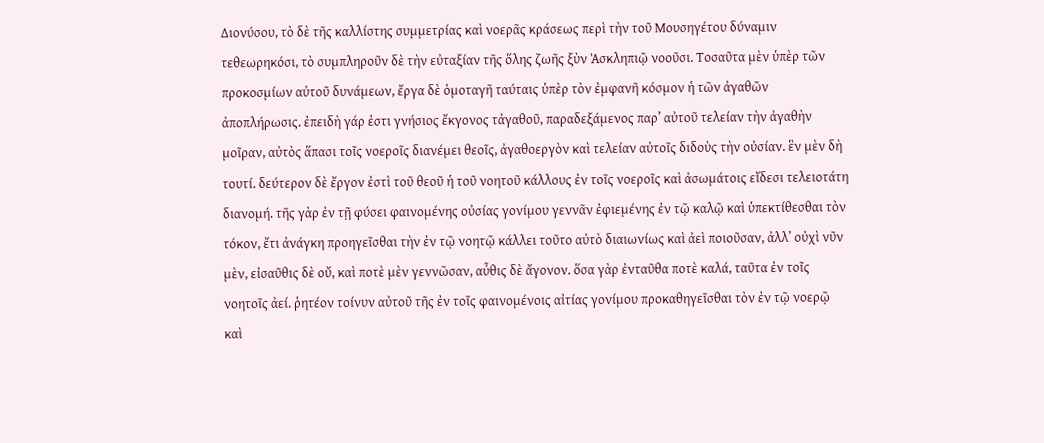Διονύσου, τὸ δὲ τῆς καλλίστης συμμετρίας καὶ νοερᾶς κράσεως περὶ τὴν τοῦ Μουσηγέτου δύναμιν τεθεωρηκόσι, τὸ συμπληροῦν δὲ τὴν εὐταξίαν τῆς ὅλης ζωῆς ξὺν Ἀσκληπιῷ νοοῦσι. Τοσαῦτα μὲν ὑπὲρ τῶν προκοσμίων αὐτοῦ δυνάμεων, ἔργα δὲ ὁμοταγῆ ταύταις ὑπὲρ τὸν ἐμφανῆ κόσμον ἡ τῶν ἀγαθῶν ἀποπλήρωσις. ἐπειδὴ γάρ ἐστι γνήσιος ἔκγονος τἀγαθοῦ, παραδεξάμενος παρ’ αὐτοῦ τελείαν τὴν ἀγαθὴν μοῖραν, αὐτὸς ἅπασι τοῖς νοεροῖς διανέμει θεοῖς, ἀγαθοεργὸν καὶ τελείαν αὐτοῖς διδοὺς τὴν οὐσίαν. ἓν μὲν δὴ τουτί. δεύτερον δὲ ἔργον ἐστὶ τοῦ θεοῦ ἡ τοῦ νοητοῦ κάλλους ἐν τοῖς νοεροῖς καὶ ἀσωμάτοις εἴδεσι τελειοτάτη διανομή. τῆς γὰρ ἐν τῇ φύσει φαινομένης οὐσίας γονίμου γεννᾶν ἐφιεμένης ἐν τῷ καλῷ καὶ ὑπεκτίθεσθαι τὸν τόκον, ἔτι ἀνάγκη προηγεῖσθαι τὴν ἐν τῷ νοητῷ κάλλει τοῦτο αὐτὸ διαιωνίως καὶ ἀεὶ ποιοῦσαν, ἀλλ’ οὐχὶ νῦν μὲν, εἰσαῦθις δὲ οὔ, καὶ ποτὲ μὲν γεννῶσαν, αὖθις δὲ ἄγονον. ὅσα γὰρ ἐνταῦθα ποτὲ καλά, ταῦτα ἐν τοῖς νοητοῖς ἀεί. ῥητέον τοίνυν αὐτοῦ τῆς ἐν τοῖς φαινομένοις αἰτίας γονίμου προκαθηγεῖσθαι τὸν ἐν τῷ νοερῷ καὶ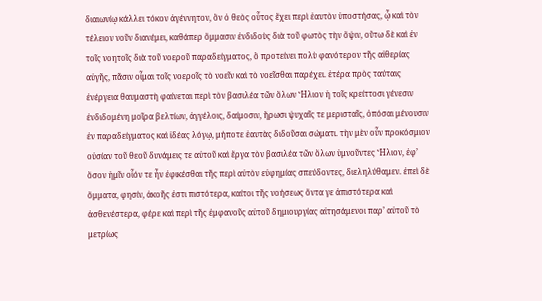διαιωνίῳ κάλλει τόκον ἀγέννητον, ὃν ὁ θεὸς οὗτος ἔχει περὶ ἑαυτὸν ὑποστήσας, ᾧ καὶ τὸν τέλειον νοῦν διανέμει, καθάπερ ὄμμασιν ἐνδιδοὺς διὰ τοῦ φωτὸς τὴν ὄψιν, οὕτω δὲ καὶ ἐν τοῖς νοητοῖς διὰ τοῦ νοεροῦ παραδείγματος, ὃ προτείνει πολὺ φανότερον τῆς αἰθερίας αὐγῆς, πᾶσιν οἶμαι τοῖς νοεροῖς τὸ νοεῖν καὶ τὸ νοεῖσθαι παρέχει. ἑτέρα πρὸς ταύταις ἐνέργεια θαυμαστὴ φαίνεται περὶ τὸν βασιλέα τῶν ὅλων Ἥλιον ἡ τοῖς κρείττοσι γένεσιν ἐνδιδομένη μοῖρα βελτίων, ἀγγέλοις, δαίμοσιν, ἥρωσι ψυχαῖς τε μερισταῖς, ὁπόσαι μένουσιν ἐν παραδείγματος καὶ ἰδέας λόγῳ, μήποτε ἑαυτὰς διδοῦσαι σώματι. τὴν μὲν οὖν προκόσμιον οὐσίαν τοῦ θεοῦ δυνάμεις τε αὐτοῦ καὶ ἔργα τὸν βασιλέα τῶν ὅλων ὑμνοῦντες Ἥλιον, ἐφ’ ὅσον ἡμῖν οἷόν τε ἦν ἐφικέσθαι τῆς περὶ αὐτὸν εὐφημίας σπεύδοντες, διεληλύθαμεν. ἐπεὶ δὲ ὄμματα, φησίν, ἀκοῆς ἐστι πιστότερα, καίτοι τῆς νοήσεως ὄντα γε ἀπιστότερα καὶ ἀσθενέστερα, φέρε καὶ περὶ τῆς ἐμφανοῦς αὐτοῦ δημιουργίας αἰτησάμενοι παρ’ αὐτοῦ τὸ μετρίως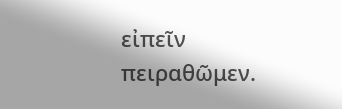εἰπεῖν πειραθῶμεν.